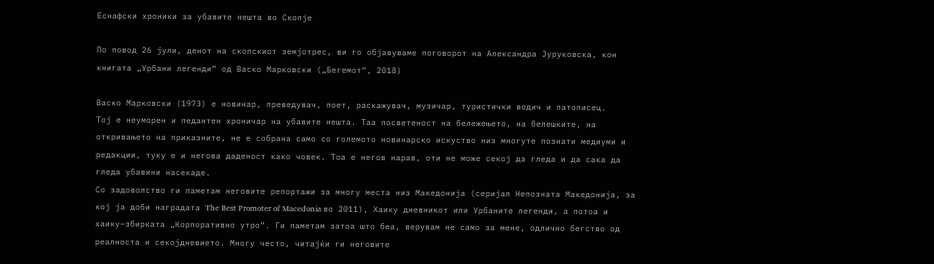Еснафски хроники за убавите нешта во Скопје

По повод 26 јули, денот на скопскиот земјотрес, ви го објавуваме поговорот на Александра Јуруковска, кон книгата „Урбани легенди“ од Васко Марковски („Бегемот“, 2018)

Васко Марковски (1973) е новинар, преведувач, поет, раскажувач, музичар, туристички водич и патописец.
Тој е неуморен и педантен хроничар на убавите нешта. Таа посветеност на бележењето, на белешките, на откривањето на приказните, не е собрана само со големото новинарско искуство низ многуте познати медиуми и редакции, туку е и негова даденост како човек. Тоа е негов нарав, оти не може секој да гледа и да сака да гледа убавини насекаде.
Со задоволство ги паметам неговите репортажи за многу места низ Македонија (серијал Непозната Македонија, за кој ја доби наградата The Best Promoter of Macedonia во 2011), Хаику дневникот или Урбаните легенди, а потоа и хаику–збирката „Корпоративно утро“. Ги паметам затоа што беа, верувам не само за мене, одлично бегство од реалноста и секојдневието. Многу често, читајќи ги неговите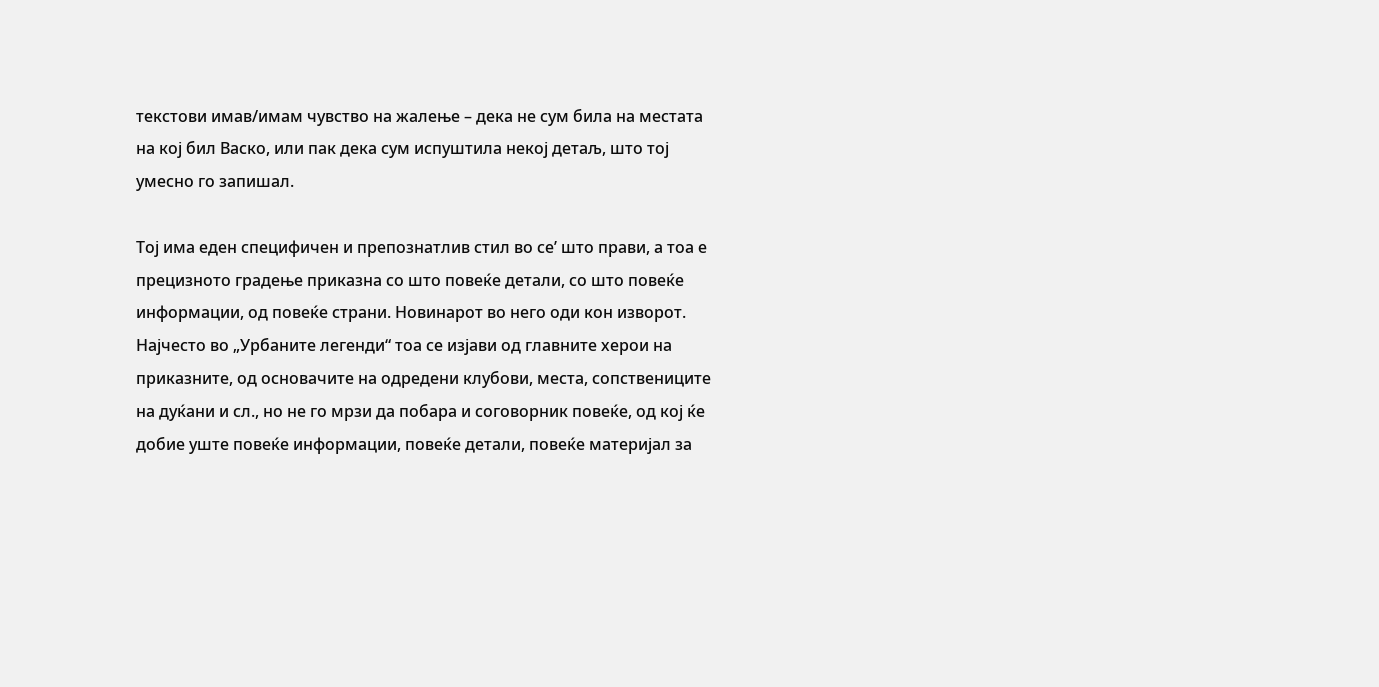текстови имав/имам чувство на жалење – дека не сум била на местата на кој бил Васко, или пак дека сум испуштила некој детаљ, што тој умесно го запишал.

Тој има еден специфичен и препознатлив стил во се’ што прави, а тоа е прецизното градење приказна со што повеќе детали, со што повеќе информации, од повеќе страни. Новинарот во него оди кон изворот. Најчесто во „Урбаните легенди“ тоа се изјави од главните херои на приказните, од основачите на одредени клубови, места, сопствениците на дуќани и сл., но не го мрзи да побара и соговорник повеќе, од кој ќе добие уште повеќе информации, повеќе детали, повеќе материјал за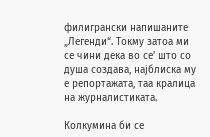филигрански напишаните „Легенди“. Токму затоа ми се чини дека во се’ што со душа создава, наjблиска му е репортажата, таа кралица на журналистиката.

Колкумина би се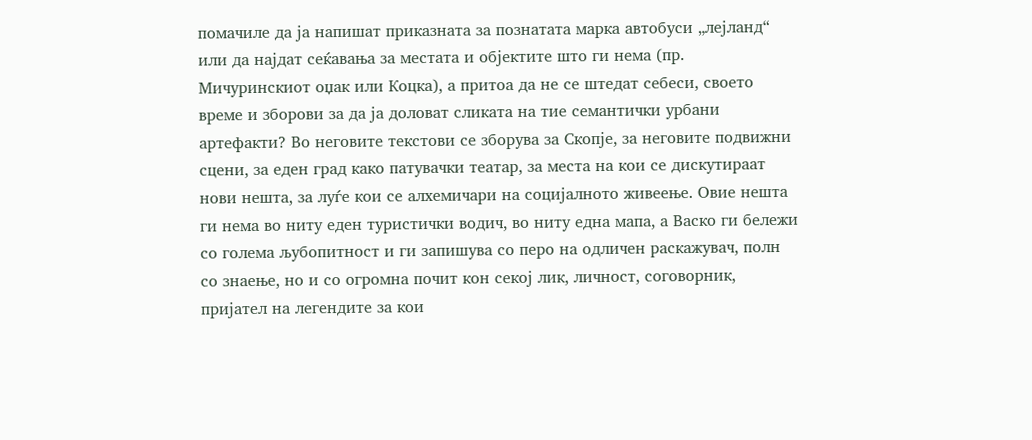помачиле да ја напишат приказната за познатата марка автобуси „лејланд“ или да најдат сеќавања за местата и објектите што ги нема (пр. Мичуринскиот оџак или Коцка), а притоа да не се штедат себеси, своето време и зборови за да ја доловат сликата на тие семантички урбани артефакти? Во неговите текстови се зборува за Скопје, за неговите подвижни сцени, за еден град како патувачки театар, за места на кои се дискутираат нови нешта, за луѓе кои се алхемичари на социјалното живеење. Овие нешта ги нема во ниту еден туристички водич, во ниту една мапа, а Васко ги бележи со голема љубопитност и ги запишува со перо на одличен раскажувач, полн со знаење, но и со огромна почит кон секој лик, личност, соговорник, пријател на легендите за кои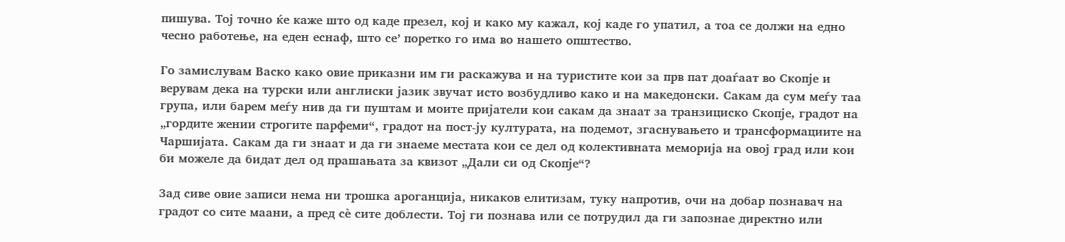пишува. Тој точно ќе каже што од каде презел, кој и како му кажал, кој каде го упатил, а тоа се должи на едно чесно работење, на еден еснаф, што се’ поретко го има во нашето општество.

Го замислувам Васко како овие приказни им ги раскажува и на туристите кои за прв пат доаѓаат во Скопје и верувам дека на турски или англиски јазик звучат исто возбудливо како и на македонски. Сакам да сум меѓу таа група, или барем меѓу нив да ги пуштам и моите пријатели кои сакам да знаат за транзициско Скопје, градот на „гордите жении строгите парфеми“, градот на пост-ју културата, на подемот, згаснувањето и трансформациите на Чаршијата. Сакам да ги знаат и да ги знаеме местата кои се дел од колективната меморија на овој град или кои би можеле да бидат дел од прашањата за квизот „Дали си од Скопје“?

Зад сиве овие записи нема ни трошка ароганција, никаков елитизам, туку напротив, очи на добар познавач на градот со сите маани, а пред сè сите доблести. Тој ги познава или се потрудил да ги запознае директно или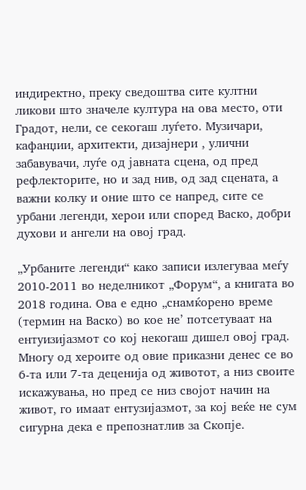индиректно, преку сведоштва сите култни ликови што значеле култура на ова место, оти Градот, нели, се секогаш луѓето. Музичари, кафанџии, архитекти, дизајнери , улични забавувачи, луѓе од јавната сцена, од пред рефлекторите, но и зад нив, од зад сцената, а важни колку и оние што се напред, сите се урбани легенди, херои или според Васко, добри духови и ангели на овој град.

„Урбаните легенди“ како записи излегуваа меѓу 2010-2011 во неделникот „Форум“, а книгата во 2018 година. Ова е едно „снамќорено време (термин на Васко) во кое не’ потсетуваат на ентуизијазмот со кој некогаш дишел овој град. Многу од хероите од овие приказни денес се во 6-та или 7-та деценија од животот, а низ своите искажувања, но пред се низ својот начин на живот, го имаат ентузијазмот, за кој веќе не сум сигурна дека е препознатлив за Скопје.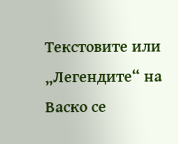Текстовите или „Легендите“ на Васко се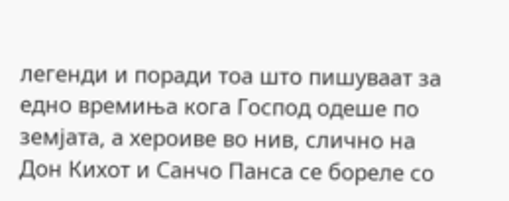легенди и поради тоа што пишуваат за едно времиња кога Господ одеше по земјата, а хероиве во нив, слично на Дон Кихот и Санчо Панса се бореле со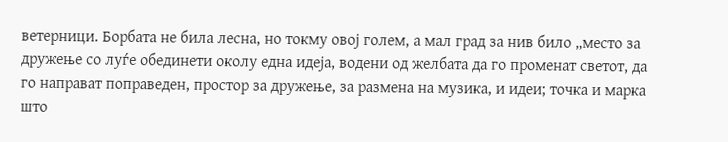ветерници. Борбата не била лесна, но токму овој голем, а мал град за нив било „место за дружење со луѓе обединети околу една идеја, водени од желбата да го променат светот, да го направат поправеден, простор за дружење, за размена на музика, и идеи; точка и марка што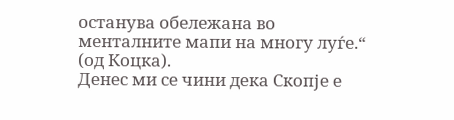останува обележана во менталните мапи на многу луѓе.“ (од Коцка).
Денес ми се чини дека Скопје е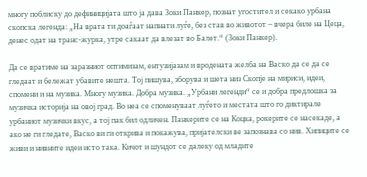многу поблиску до дефиницијата што ја дава Зоки Панкер, познат угостител и секако урбана скопска легенда: „На врата ти доаѓаат напнати луѓе, без став во животот – вчера биле на Цеца, денес одат на транс-журка, утре сакаат да влезат во Балет.“ (Зоки Панкер).

Да се вратиме на заразниот оптимизам, ентузијазам и вродената желба на Васко да се да се гледаат и бележат убавите нешта. Тој пишува, зборува и шета низ Скопје на мириси, идеи, спомени и на музика. Многу музика. Добра музика. „Урбани легенди“ се и добра предлошка за музичка историја на овој град. Во неа се споменуваат луѓето и местата што го диктирале урбаниот музички вкус, а тој пак бил одличен. Панкерите се на Коцка, рокерите се насекаде, а ако не ги гледате, Васко ви ги открива и покажува, пријателски ве запознава со нив. Хипиците се живи и нивните идеи исто така. Кичот и шундот се далеку од младите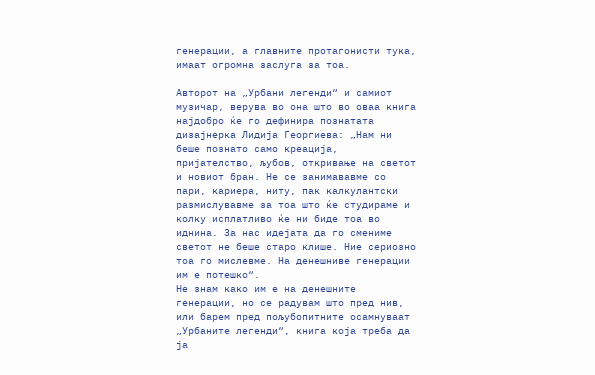генерации, а главните протагонисти тука, имаат огромна заслуга за тоа.

Авторот на „Урбани легенди“ и самиот музичар, верува во она што во оваа книга најдобро ќе го дефинира познатата дизајнерка Лидија Георгиева: „Нам ни беше познато само креација, пријателство, љубов, откривање на светот и новиот бран. Не се занимававме со пари, кариера, ниту, пак калкулантски размислувавме за тоа што ќе студираме и колку исплатливо ќе ни биде тоа во иднина. За нас идејата да го смениме светот не беше старо клише. Ние сериозно тоа го мислевме. На денешниве генерации им е потешко“.
Не знам како им е на денешните генерации, но се радувам што пред нив, или барем пред пољубопитните осамнуваат „Урбаните легенди“, книга која треба да ја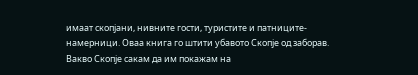имаат скопјани, нивните гости, туристите и патниците-намерници. Оваа книга го штити убавото Скопје од заборав. Вакво Скопје сакам да им покажам на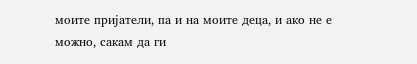моите пријатели, па и на моите деца, и ако не е можно, сакам да ги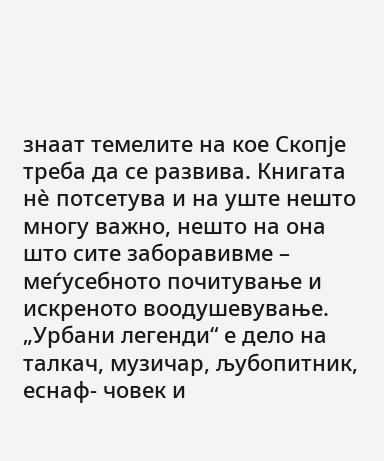знаат темелите на кое Скопје треба да се развива. Книгата нè потсетува и на уште нешто многу важно, нешто на она што сите заборавивме – меѓусебното почитување и искреното воодушевување.
„Урбани легенди“ е дело на талкач, музичар, љубопитник, еснаф- човек и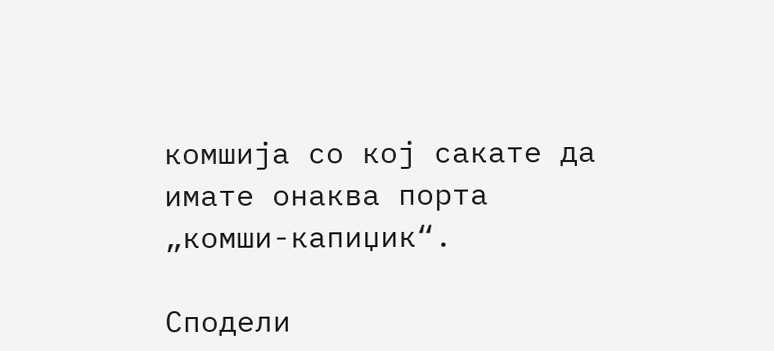комшија со кој сакате да имате онаква порта „комши-капиџик“.

Сподели